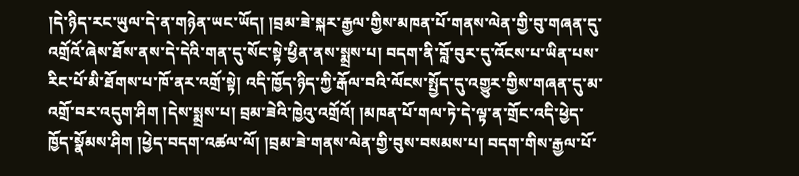།དེ་ཉིད་རང་ཡུལ་དེ་ན་གཉེན་ཡང་ཡོད། །བྲམ་ཟེ་སྐར་རྒྱལ་གྱིས་མཁན་པོ་གནས་ལེན་གྱི་བུ་གཞན་དུ་འགྲོའོ་ཞེས་ཐོས་ནས་དེ་དེའི་གན་དུ་སོང་སྟེ་ཕྱིན་ནས་སྨྲས་པ། བདག་ནི་བློ་བུར་དུ་འོངས་པ་ཡིན་པས་རིང་པོ་མི་ཐོགས་པ་ཁོ་ནར་འགྲོ་སྟེ། འདི་ཁྱོད་ཉིད་ཀྱི་རྒོལ་བའི་ལོངས་སྤྱོད་དུ་འགྱུར་གྱིས་གཞན་དུ་མ་འགྲོ་བར་འདུག་ཤིག །དེས་སྨྲས་པ། བྲམ་ཟེའི་ཁྱེའུ་འགྲོའོ། །མཁན་པོ་གལ་ཏེ་དེ་ལྟ་ན་གྲོང་འདི་ཕྱེད་ཁྱོད་སྣོམས་ཤིག །ཕྱེད་བདག་འཚལ་ལོ། །བྲམ་ཟེ་གནས་ལེན་གྱི་བུས་བསམས་པ། བདག་གིས་རྒྱལ་པོ་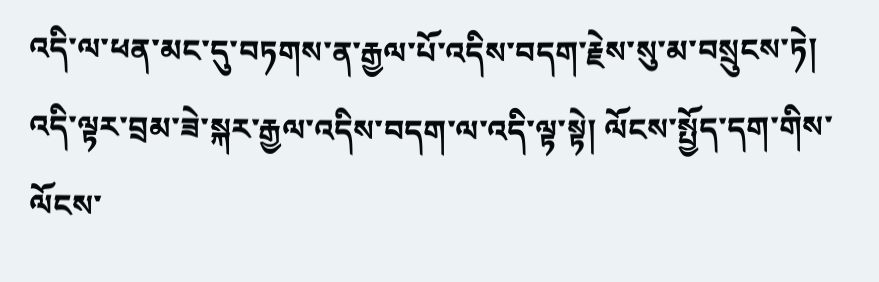འདི་ལ་ཕན་མང་དུ་བཏགས་ན་རྒྱལ་པོ་འདིས་བདག་རྗེས་སུ་མ་བསྲུངས་ཏེ། འདི་ལྟར་བྲམ་ཟེ་སྐར་རྒྱལ་འདིས་བདག་ལ་འདི་ལྟ་སྟེ། ལོངས་སྤྱོད་དག་གིས་ལོངས་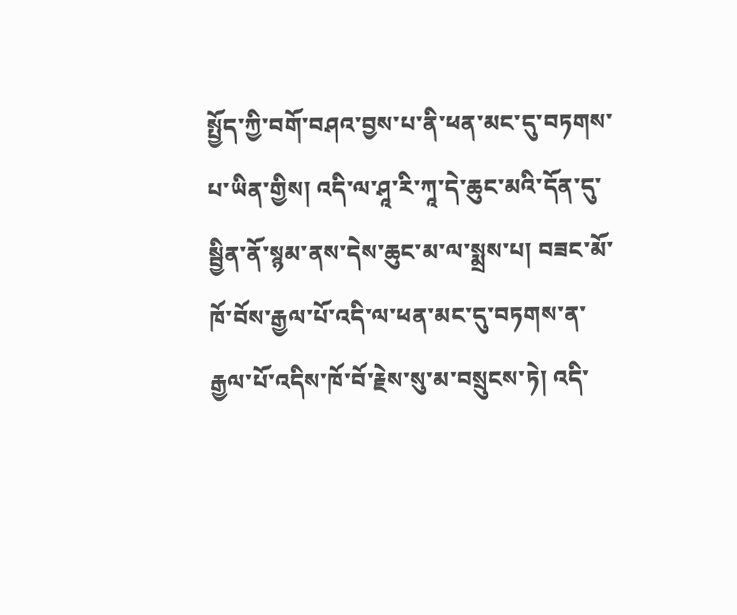སྤྱོད་ཀྱི་བགོ་བཤའ་བྱས་པ་ནི་ཕན་མང་དུ་བཏགས་པ་ཡིན་གྱིས། འདི་ལ་ཤཱ་རི་ཀཱ་དེ་ཆུང་མའི་དོན་དུ་སྦྱིན་ནོ་སྙམ་ནས་དེས་ཆུང་མ་ལ་སྨྲས་པ། བཟང་མོ་ཁོ་བོས་རྒྱལ་པོ་འདི་ལ་ཕན་མང་དུ་བཏགས་ན་རྒྱལ་པོ་འདིས་ཁོ་བོ་རྗེས་སུ་མ་བསྲུངས་ཏེ། འདི་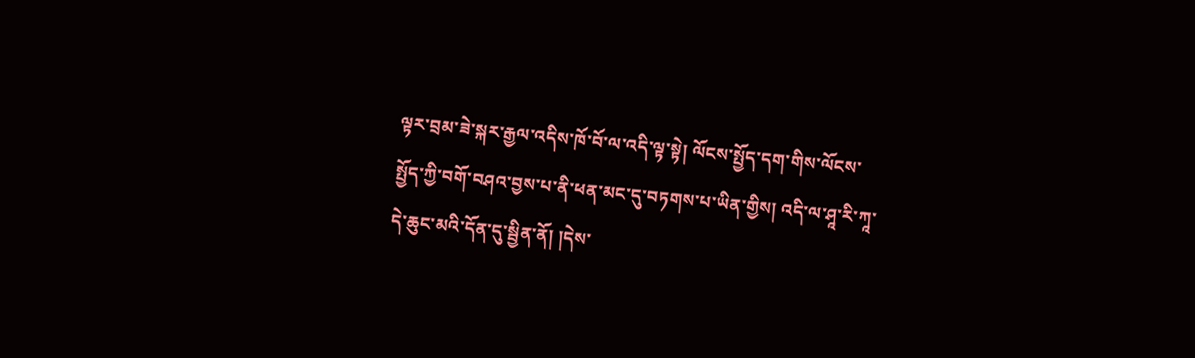ལྟར་བྲམ་ཟེ་སྐར་རྒྱལ་འདིས་ཁོ་བོ་ལ་འདི་ལྟ་སྟེ། ལོངས་སྤྱོད་དག་གིས་ལོངས་སྤྱོད་ཀྱི་བགོ་བཤའ་བྱས་པ་ནི་ཕན་མང་དུ་བཏགས་པ་ཡིན་གྱིས། འདི་ལ་ཤཱ་རི་ཀཱ་དེ་ཆུང་མའི་དོན་དུ་སྦྱིན་ནོ། །དེས་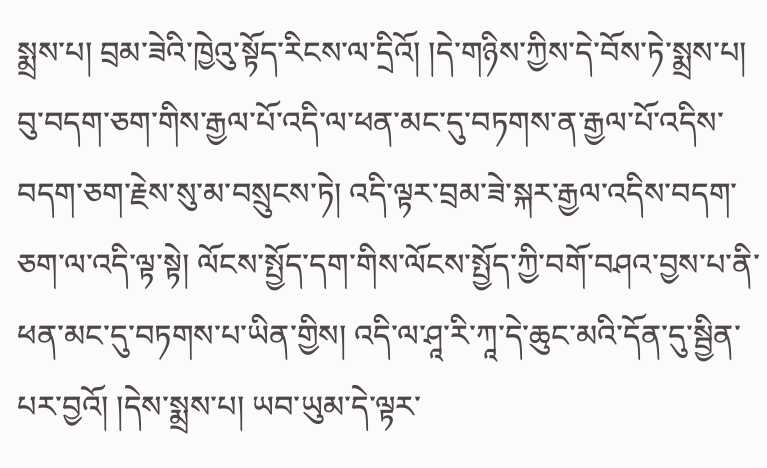སྨྲས་པ། བྲམ་ཟེའི་ཁྱེའུ་སྟོད་རིངས་ལ་དྲིའོ། །དེ་གཉིས་ཀྱིས་དེ་བོས་ཏེ་སྨྲས་པ། བུ་བདག་ཅག་གིས་རྒྱལ་པོ་འདི་ལ་ཕན་མང་དུ་བཏགས་ན་རྒྱལ་པོ་འདིས་བདག་ཅག་རྗེས་སུ་མ་བསྲུངས་ཏེ། འདི་ལྟར་བྲམ་ཟེ་སྐར་རྒྱལ་འདིས་བདག་ཅག་ལ་འདི་ལྟ་སྟེ། ལོངས་སྤྱོད་དག་གིས་ལོངས་སྤྱོད་ཀྱི་བགོ་བཤའ་བྱས་པ་ནི་ཕན་མང་དུ་བཏགས་པ་ཡིན་གྱིས། འདི་ལ་ཤཱ་རི་ཀཱ་དེ་ཆུང་མའི་དོན་དུ་སྦྱིན་པར་བྱའོ། །དེས་སྨྲས་པ། ཡབ་ཡུམ་དེ་ལྟར་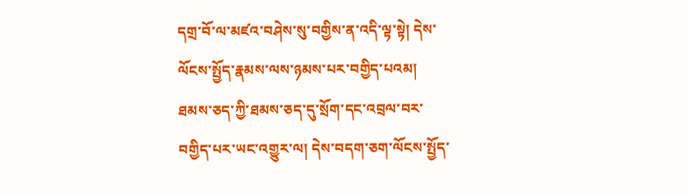དགྲ་བོ་ལ་མཛའ་བཤེས་སུ་བགྱིས་ན་འདི་ལྟ་སྟེ། དེས་ལོངས་སྤྱོད་རྣམས་ལས་ཉམས་པར་བགྱིད་པའམ། ཐམས་ཅད་ཀྱི་ཐམས་ཅད་དུ་སྲོག་དང་འབྲལ་བར་བགྱིད་པར་ཡང་འགྱུར་ལ། དེས་བདག་ཅག་ལོངས་སྤྱོད་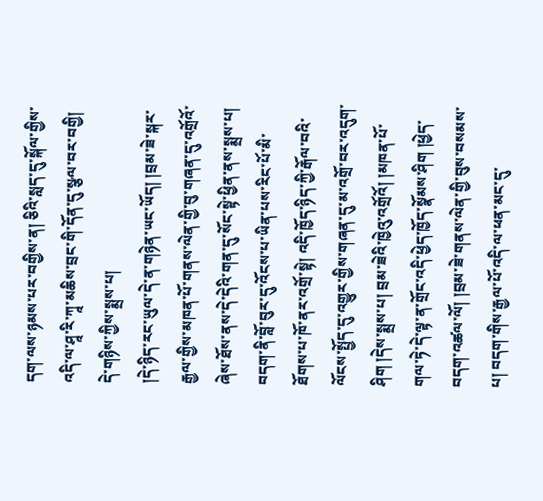དག་ལས་ཉམས་པར་བགྱིས་ན། ཅིའི་སླད་དུ་སྐོལ་གྱིས་འདི་ལ་ཤཱ་རི་ཀཱ་མཆིས་བྲང་གི་དོན་དུ་སྩལ་བར་བགྱི། དེ་གཉིས་ཀྱིས་སྨྲས་པ།
།དེ་ཉིད་རང་ཡུལ་དེ་ན་གཉེན་ཡང་ཡོད། །བྲམ་ཟེ་སྐར་རྒྱལ་གྱིས་མཁན་པོ་གནས་ལེན་གྱི་བུ་གཞན་དུ་འགྲོའོ་ཞེས་ཐོས་ནས་དེ་དེའི་གན་དུ་སོང་སྟེ་ཕྱིན་ནས་སྨྲས་པ། བདག་ནི་བློ་བུར་དུ་འོངས་པ་ཡིན་པས་རིང་པོ་མི་ཐོགས་པ་ཁོ་ནར་འགྲོ་སྟེ། འདི་ཁྱོད་ཉིད་ཀྱི་རྒོལ་བའི་ལོངས་སྤྱོད་དུ་འགྱུར་གྱིས་གཞན་དུ་མ་འགྲོ་བར་འདུག་ཤིག །དེས་སྨྲས་པ། བྲམ་ཟེའི་ཁྱེའུ་འགྲོའོ། །མཁན་པོ་གལ་ཏེ་དེ་ལྟ་ན་གྲོང་འདི་ཕྱེད་ཁྱོད་སྣོམས་ཤིག །ཕྱེད་བདག་འཚལ་ལོ། །བྲམ་ཟེ་གནས་ལེན་གྱི་བུས་བསམས་པ། བདག་གིས་རྒྱལ་པོ་འདི་ལ་ཕན་མང་དུ་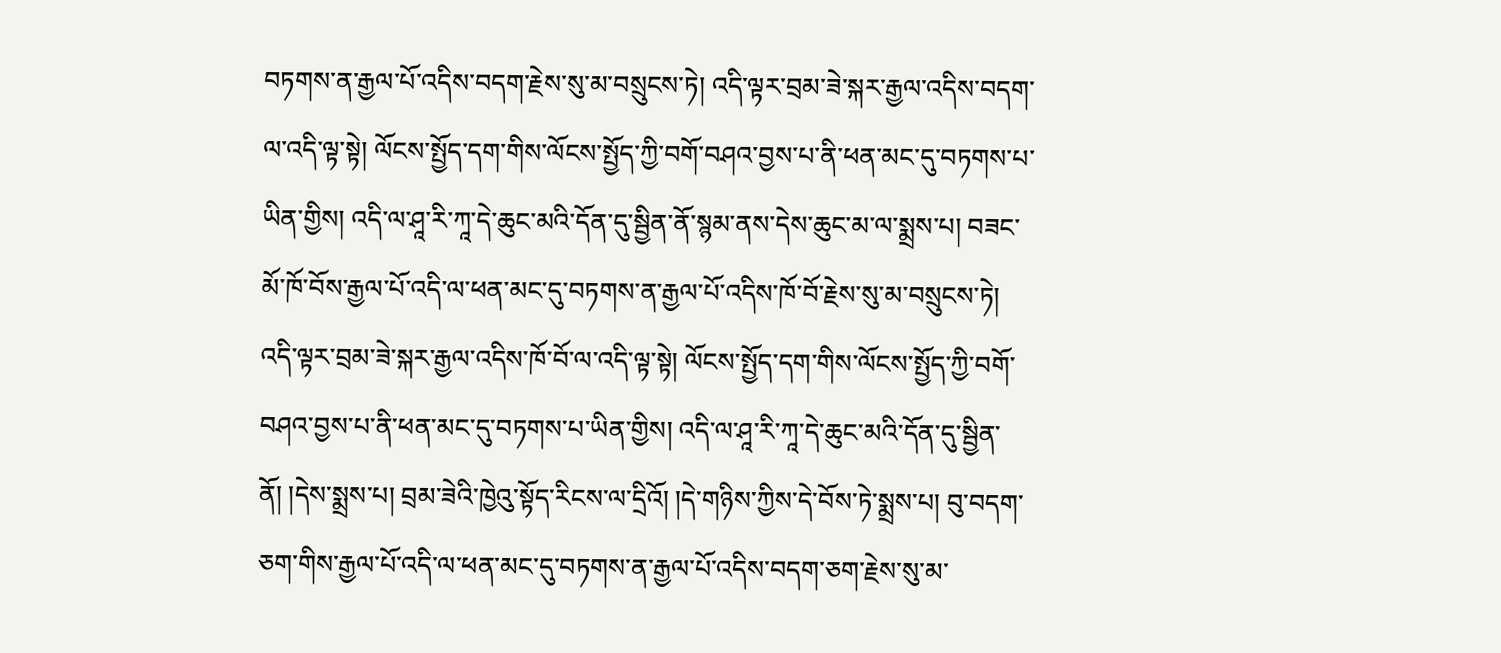བཏགས་ན་རྒྱལ་པོ་འདིས་བདག་རྗེས་སུ་མ་བསྲུངས་ཏེ། འདི་ལྟར་བྲམ་ཟེ་སྐར་རྒྱལ་འདིས་བདག་ལ་འདི་ལྟ་སྟེ། ལོངས་སྤྱོད་དག་གིས་ལོངས་སྤྱོད་ཀྱི་བགོ་བཤའ་བྱས་པ་ནི་ཕན་མང་དུ་བཏགས་པ་ཡིན་གྱིས། འདི་ལ་ཤཱ་རི་ཀཱ་དེ་ཆུང་མའི་དོན་དུ་སྦྱིན་ནོ་སྙམ་ནས་དེས་ཆུང་མ་ལ་སྨྲས་པ། བཟང་མོ་ཁོ་བོས་རྒྱལ་པོ་འདི་ལ་ཕན་མང་དུ་བཏགས་ན་རྒྱལ་པོ་འདིས་ཁོ་བོ་རྗེས་སུ་མ་བསྲུངས་ཏེ། འདི་ལྟར་བྲམ་ཟེ་སྐར་རྒྱལ་འདིས་ཁོ་བོ་ལ་འདི་ལྟ་སྟེ། ལོངས་སྤྱོད་དག་གིས་ལོངས་སྤྱོད་ཀྱི་བགོ་བཤའ་བྱས་པ་ནི་ཕན་མང་དུ་བཏགས་པ་ཡིན་གྱིས། འདི་ལ་ཤཱ་རི་ཀཱ་དེ་ཆུང་མའི་དོན་དུ་སྦྱིན་ནོ། །དེས་སྨྲས་པ། བྲམ་ཟེའི་ཁྱེའུ་སྟོད་རིངས་ལ་དྲིའོ། །དེ་གཉིས་ཀྱིས་དེ་བོས་ཏེ་སྨྲས་པ། བུ་བདག་ཅག་གིས་རྒྱལ་པོ་འདི་ལ་ཕན་མང་དུ་བཏགས་ན་རྒྱལ་པོ་འདིས་བདག་ཅག་རྗེས་སུ་མ་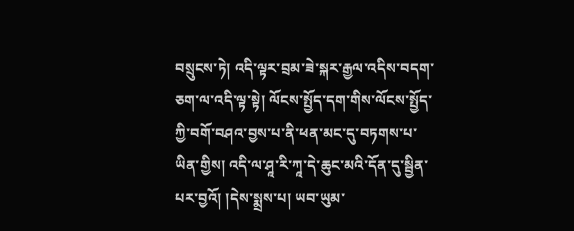བསྲུངས་ཏེ། འདི་ལྟར་བྲམ་ཟེ་སྐར་རྒྱལ་འདིས་བདག་ཅག་ལ་འདི་ལྟ་སྟེ། ལོངས་སྤྱོད་དག་གིས་ལོངས་སྤྱོད་ཀྱི་བགོ་བཤའ་བྱས་པ་ནི་ཕན་མང་དུ་བཏགས་པ་ཡིན་གྱིས། འདི་ལ་ཤཱ་རི་ཀཱ་དེ་ཆུང་མའི་དོན་དུ་སྦྱིན་པར་བྱའོ། །དེས་སྨྲས་པ། ཡབ་ཡུམ་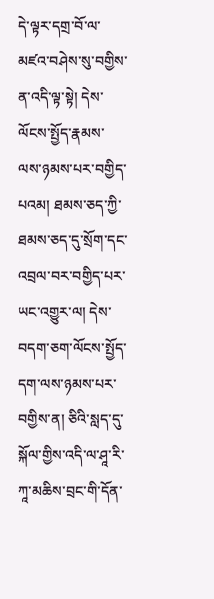དེ་ལྟར་དགྲ་བོ་ལ་མཛའ་བཤེས་སུ་བགྱིས་ན་འདི་ལྟ་སྟེ། དེས་ལོངས་སྤྱོད་རྣམས་ལས་ཉམས་པར་བགྱིད་པའམ། ཐམས་ཅད་ཀྱི་ཐམས་ཅད་དུ་སྲོག་དང་འབྲལ་བར་བགྱིད་པར་ཡང་འགྱུར་ལ། དེས་བདག་ཅག་ལོངས་སྤྱོད་དག་ལས་ཉམས་པར་བགྱིས་ན། ཅིའི་སླད་དུ་སྐོལ་གྱིས་འདི་ལ་ཤཱ་རི་ཀཱ་མཆིས་བྲང་གི་དོན་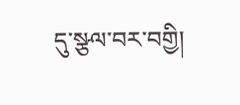དུ་སྩལ་བར་བགྱི།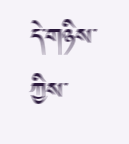དེ་གཉིས་ཀྱིས་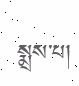སྨྲས་པ།